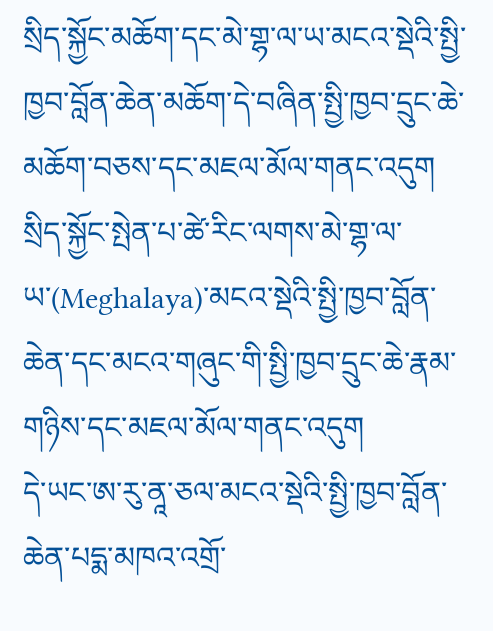སྲིད་སྐྱོང་མཆོག་དང་མེ་གྷ་ལ་ཡ་མངའ་སྡེའི་སྤྱི་ཁྱབ་བློན་ཆེན་མཆོག་དེ་བཞིན་སྤྱི་ཁྱབ་དྲུང་ཆེ་མཆོག་བཅས་དང་མཇལ་མོལ་གནང་འདུག
སྲིད་སྐྱོང་སྤེན་པ་ཚེ་རིང་ལགས་མེ་གྷ་ལ་ཡ་(Meghalaya)་མངའ་སྡེའི་སྤྱི་ཁྱབ་བློན་ཆེན་དང་མངའ་གཞུང་གི་སྤྱི་ཁྱབ་དྲུང་ཆེ་རྣམ་གཉིས་དང་མཇལ་མོལ་གནང་འདུག
དེ་ཡང་ཨ་རུ་ནཱ་ཅལ་མངའ་སྡེའི་སྤྱི་ཁྱབ་བློན་ཆེན་པདྨ་མཁའ་འགྲོ་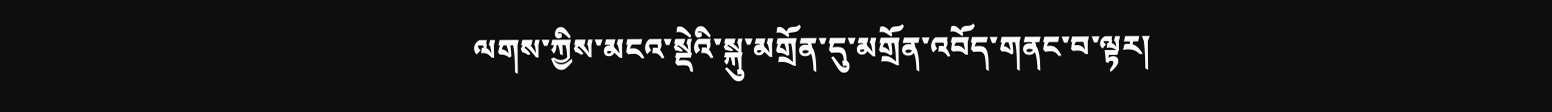ལགས་ཀྱིས་མངའ་སྡེའི་སྐུ་མགྲོན་དུ་མགྲོན་འབོད་གནང་བ་ལྟར།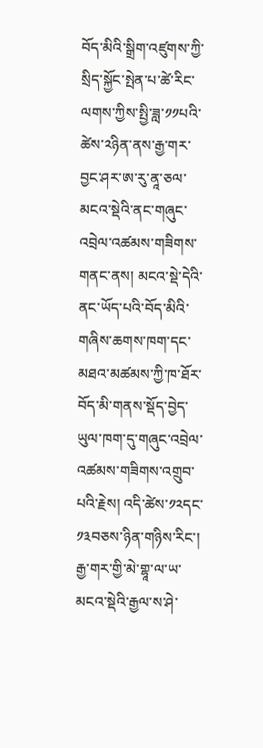བོད་མིའི་སྒྲིག་འཛུགས་ཀྱི་སྲིད་སྐྱོང་སྤེན་པ་ཚེ་རིང་ལགས་ཀྱིས་སྤྱི་ཟླ་༡༡པའི་ཚེས་༢ཉིན་ནས་རྒྱ་གར་བྱང་ཤར་ཨ་རུ་ནཱ་ཅལ་མངའ་སྡེའི་ནང་གཞུང་འབྲེལ་འཚམས་གཟིགས་གནང་ནས། མངའ་སྡེ་དེའི་ནང་ཡོད་པའི་བོད་མིའི་གཞིས་ཆགས་ཁག་དང་མཐའ་མཚམས་ཀྱི་ཁ་ཐོར་བོད་མི་གནས་སྡོད་བྱེད་ཡུལ་ཁག་དུ་གཞུང་འབྲེལ་འཚམས་གཟིགས་འགྲུབ་པའི་རྗེས། འདི་ཚེས་༡༢དང་༡༣བཅས་ཉིན་གཉིས་རིང་། རྒྱ་གར་གྱི་མེ་གྷཱ་ལ་ཡ་མངའ་སྡེའི་རྒྱལ་ས་ཤེ་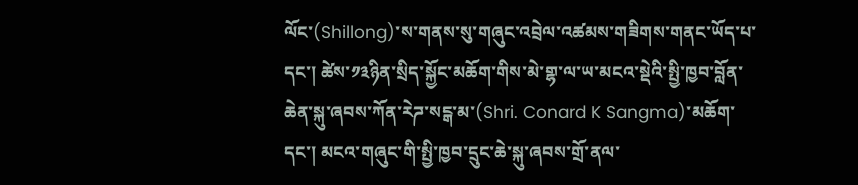ལོང་(Shillong)་ས་གནས་སུ་གཞུང་འབྲེལ་འཚམས་གཟིགས་གནང་ཡོད་པ་དང་། ཚེས་༡༣ཉིན་སྲིད་སྐྱོང་མཆོག་གིས་མེ་གྷ་ལ་ཡ་མངའ་སྡེའི་སྤྱི་ཁྱབ་བློན་ཆེན་སྐུ་ཞབས་ཀོན་རེཌ་སངྒ་མ་(Shri. Conard K Sangma)་མཆོག་དང་། མངའ་གཞུང་གི་སྤྱི་ཁྱབ་དྲུང་ཆེ་སྐུ་ཞབས་གྲོ་ནལ་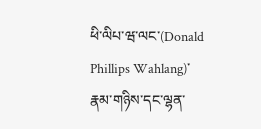ཕི་ལིཔ་ཝ་ལང་(Donald Phillips Wahlang)་རྣམ་གཉིས་དང་ལྷན་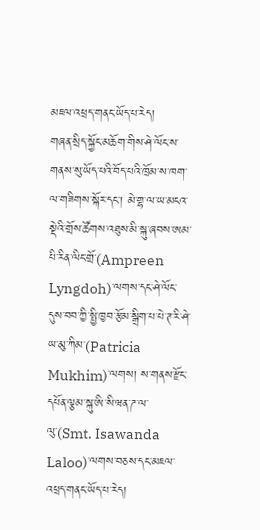མཇལ་འཕྲད་གནང་ཡོད་པ་རེད།
གཞན་སྲིད་སྐྱོང་མཆོག་གིས་ཤེ་ལོང་ས་གནས་སུ་ཡོད་པའི་བོད་པའི་ཁྲོམ་ས་ཁག་ལ་གཟིགས་སྐོར་དང་། མེ་གྷ་ལ་ཡ་མངའ་སྡེའི་གྲོས་ཚོགས་འཐུས་མི་སྐུ་ཞབས་ཨམ་པི་རིན་ལིང་གྲོ་(Ampreen Lyngdoh)་ལགས་དང་ཤེ་ལོང་དུས་བབ་ཀྱི་སྤྱི་ཁྱབ་རྩོམ་སྒྲིག་པ་པེ་ཊ་རི་ཤེ་ཡ་མུ་ཀིམ་(Patricia Mukhim)་ལགས། ས་གནས་རྫོང་དཔོན་ལྕམ་སྐུ་ཨི་སི་ཝན་ཌ་ལ་ལུ་(Smt. Isawanda Laloo)་ལགས་བཅས་དང་མཇལ་འཕྲད་གནང་ཡོད་པ་རེད།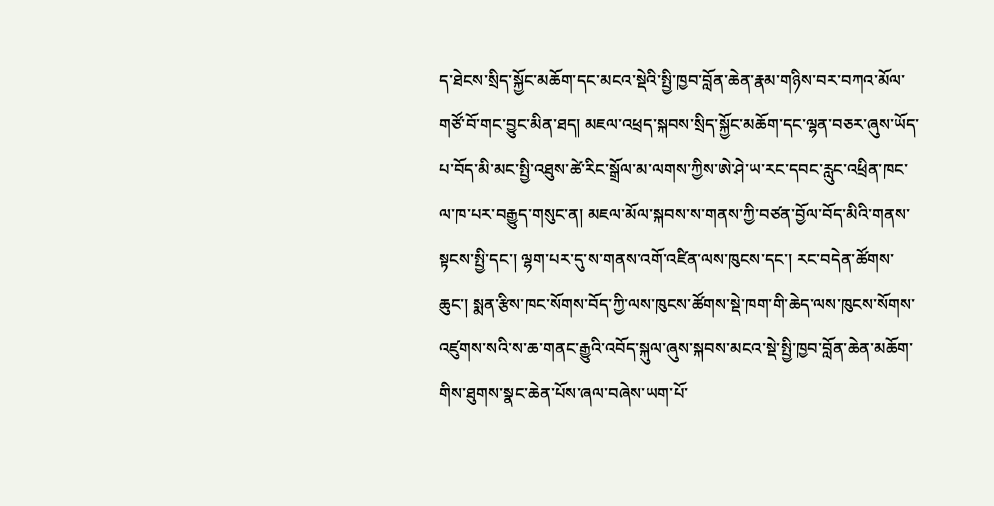ད་ཐེངས་སྲིད་སྐྱོང་མཆོག་དང་མངའ་སྡེའི་སྤྱི་ཁྱབ་བློན་ཆེན་རྣམ་གཉིས་བར་བཀའ་མོལ་གཙོ་བོ་གང་བྱུང་མིན་ཐད། མཇལ་འཕྲད་སྐབས་སྲིད་སྐྱོང་མཆོག་དང་ལྷན་བཅར་ཞུས་ཡོད་པ་བོད་མི་མང་སྤྱི་འཐུས་ཚེ་རིང་སྒྲོལ་མ་ལགས་ཀྱིས་ཨེ་ཤེ་ཡ་རང་དབང་རླུང་འཕྲིན་ཁང་ལ་ཁ་པར་བརྒྱུད་གསུང་ན། མཇལ་མོལ་སྐབས་ས་གནས་ཀྱི་བཙན་བྱོལ་བོད་མིའི་གནས་སྟངས་སྤྱི་དང་། ལྷག་པར་དུ་ས་གནས་འགོ་འཛིན་ལས་ཁུངས་དང་། རང་བདེན་ཚོགས་ཆུང་། སྨན་རྩིས་ཁང་སོགས་བོད་ཀྱི་ལས་ཁུངས་ཚོགས་སྡེ་ཁག་གི་ཆེད་ལས་ཁུངས་སོགས་འཛུགས་སའི་ས་ཆ་གནང་རྒྱུའི་འབོད་སྐུལ་ཞུས་སྐབས་མངའ་སྡེ་སྤྱི་ཁྱབ་བློན་ཆེན་མཆོག་གིས་ཐུགས་སྣང་ཆེན་པོས་ཞལ་བཞེས་ཡག་པོ་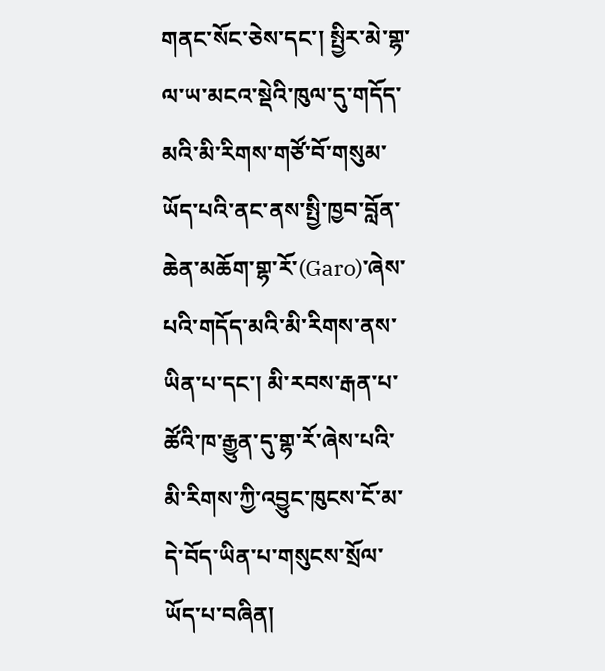གནང་སོང་ཅེས་དང་། སྤྱིར་མེ་གྷ་ལ་ཡ་མངའ་སྡེའི་ཁུལ་དུ་གདོད་མའི་མི་རིགས་གཙོ་བོ་གསུམ་ཡོད་པའི་ནང་ནས་སྤྱི་ཁྱབ་བློན་ཆེན་མཆོག་གྷ་རོ་(Garo)་ཞེས་པའི་གདོད་མའི་མི་རིགས་ནས་ཡིན་པ་དང་། མི་རབས་རྒན་པ་ཚོའི་ཁ་རྒྱུན་དུ་གྷ་རོ་ཞེས་པའི་མི་རིགས་ཀྱི་འབྱུང་ཁུངས་ངོ་མ་དེ་བོད་ཡིན་པ་གསུངས་སྲོལ་ཡོད་པ་བཞིན།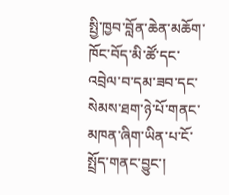སྤྱི་ཁྱབ་བློན་ཆེན་མཆོག་ཁོང་བོད་མི་ཚོ་དང་འབྲེལ་བ་དམ་ཟབ་དང་སེམས་ཐག་ཉེ་པོ་གནང་མཁན་ཞིག་ཡིན་པ་ངོ་སྤྲོད་གནང་བྱུང་།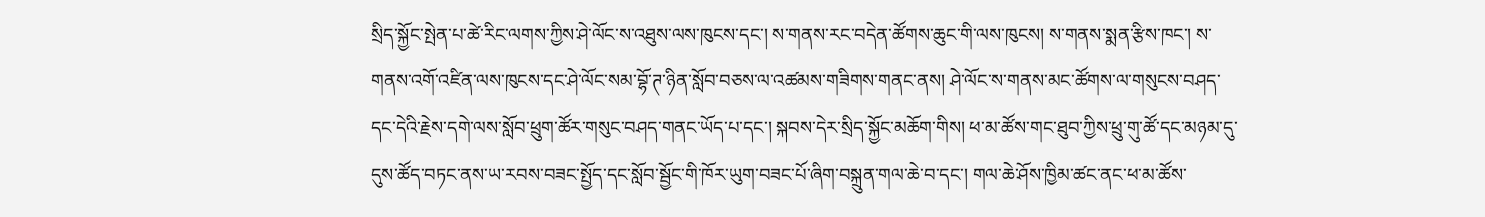སྲིད་སྐྱོང་སྤེན་པ་ཚེ་རིང་ལགས་ཀྱིས་ཤེ་ལོང་ས་འཐུས་ལས་ཁུངས་དང་། ས་གནས་རང་བདེན་ཚོགས་ཆུང་གི་ལས་ཁུངས། ས་གནས་སྨན་རྩིས་ཁང་། ས་གནས་འགོ་འཛིན་ལས་ཁུངས་དང་ཤེ་ལོང་སམ་བྷོ་ཊ་ཉིན་སློབ་བཅས་ལ་འཚམས་གཟིགས་གནང་ནས། ཤེ་ལོང་ས་གནས་མང་ཚོགས་ལ་གསུངས་བཤད་དང་དེའི་རྗེས་དགེ་ལས་སློབ་ཕྲུག་ཚོར་གསུང་བཤད་གནང་ཡོད་པ་དང་། སྐབས་དེར་སྲིད་སྐྱོང་མཆོག་གིས། ཕ་མ་ཚོས་གང་ཐུབ་ཀྱིས་ཕྲུ་གུ་ཚོ་དང་མཉམ་དུ་དུས་ཚོད་བཏང་ནས་ཡ་རབས་བཟང་སྤྱོད་དང་སློབ་སྦྱོང་གི་ཁོར་ཡུག་བཟང་པོ་ཞིག་བསྐྲུན་གལ་ཆེ་བ་དང་། གལ་ཆེ་ཤོས་ཁྱིམ་ཚང་ནང་ཕ་མ་ཚོས་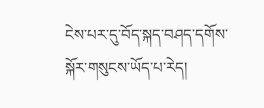ངེས་པར་དུ་བོད་སྐད་བཤད་དགོས་སྐོར་གསུངས་ཡོད་པ་རེད།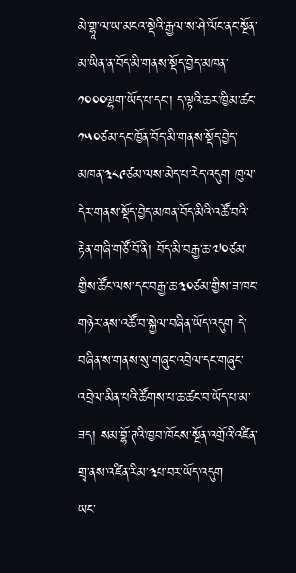མེ་གྷཱ་ལ་ཡ་མངའ་སྡེའི་རྒྱལ་ས་ཤེ་ལོང་ནང་སྔོན་མ་ཡིན་ན་བོད་མི་གནས་སྡོད་བྱེད་མཁན་ ༡༠༠༠ལྷག་ཡོད་པ་དང་། ད་ལྟའི་ཆར་ཁྱིམ་ཚང་༡༥༠ཙམ་དང་ཁྱོན་བོད་མི་གནས་སྡོད་བྱེད་མཁན་༣༨༩ཙམ་ལས་མེད་པ་རེད་འདུག ཁུལ་དེར་གནས་སྡོད་བྱེད་མཁན་བོད་མིའི་འཚོ་བའི་རྟེན་གཞི་གཙོ་བོ་ནི། བོད་མི་བརྒྱ་ཆ་༧༠ཙམ་གྱིས་ཚོང་ལས་དང་བརྒྱ་ཆ་༣༠ཙམ་གྱིས་ཟ་ཁང་གཉེར་ནས་འཚོ་བ་སྐྱེལ་བཞིན་ཡོད་འདུག དེ་བཞིན་ས་གནས་སུ་གཞུང་འབྲེལ་དང་གཞུང་འབྲེལ་མིན་པའི་ཚོགས་པ་ཆ་ཚང་བ་ཡོད་པ་མ་ཟད། སམ་བྷོ་ཊའི་ཁྱབ་ཁོངས་སྔོན་འགྲོའི་འཛིན་གྲྭ་ནས་འཛིན་རིམ་༣པ་བར་ཡོད་འདུག
ཡང་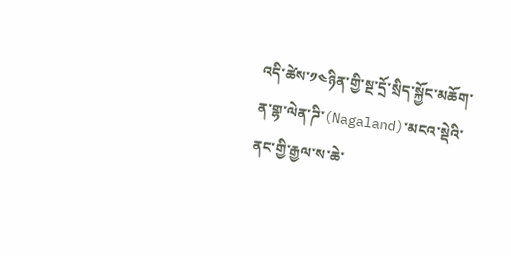འདི་ཚེས་༡༤ཉིན་གྱི་སྔ་དྲོ་སྲིད་སྐྱོང་མཆོག་ན་གྷ་ལེན་ཌི་(Nagaland)་མངའ་སྡེའི་ནང་གྱི་རྒྱལ་ས་ཆེ་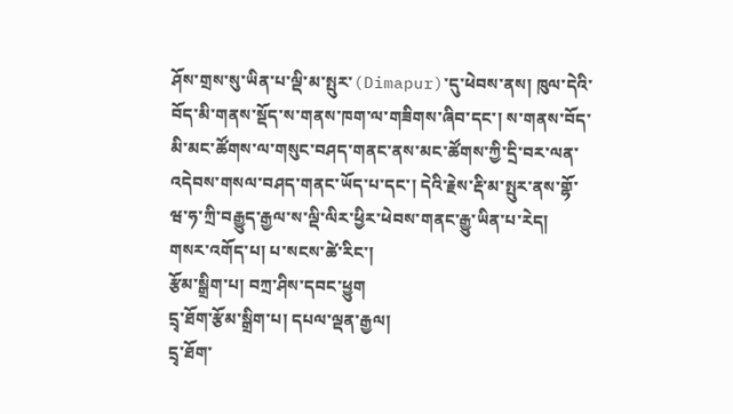ཤོས་གྲས་སུ་ཡིན་པ་ལྡི་མ་སྤུར་(Dimapur)་དུ་ཕེབས་ནས། ཁུལ་དེའི་བོད་མི་གནས་སྡོད་ས་གནས་ཁག་ལ་གཟིགས་ཞིབ་དང་། ས་གནས་བོད་མི་མང་ཚོགས་ལ་གསུང་བཤད་གནང་ནས་མང་ཚོགས་ཀྱི་དྲི་བར་ལན་འདེབས་གསལ་བཤད་གནང་ཡོད་པ་དང་། དེའི་རྗེས་རྡི་མ་སྤུར་ནས་གྷོ་ཝ་ཧ་ཀྲི་བརྒྱུད་རྒྱལ་ས་ལྡི་ལིར་ཕྱིར་ཕེབས་གནང་རྒྱུ་ཡིན་པ་རེད།
གསར་འགོད་པ། པ་སངས་ཚེ་རིང་།
རྩོམ་སྒྲིག་པ། བཀྲ་ཤིས་དབང་ཕྱུག
དྲྭ་ཐོག་རྩོམ་སྒྲིག་པ། དཔལ་ལྡན་རྒྱལ།
དྲྭ་ཐོག་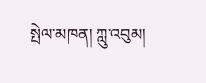སྤེལ་མཁན། ཀླུ་འབུམ།